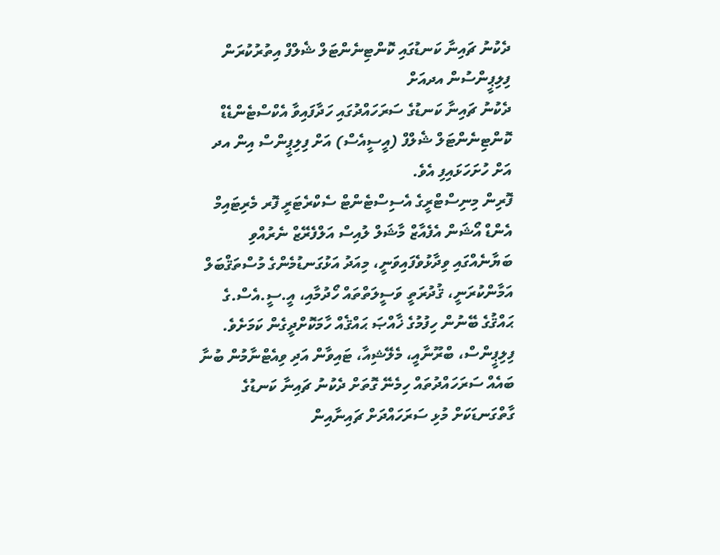ދެކުނު ޗައިނާ ކަނޑުގައި ކޮންޓިނެންޓަލް ޝެލްފް އިތުރުކުރަން ފިލިޕީންސުން އދއަށް
ދެކުނު ޗައިނާ ކަނޑުގެ ސަރަހައްދުގައި ހަދާފައިވާ އެކްސްޓެންޑެޑް ކޮންޓިނެންޓަލް ޝެލްފް (އީސީއެސް) އަށް ފިލިޕީންސް އިން އދ އަށް ހުށަހަޅައިފި އެވެ.
ފޮރިން މިނިސްޓްރީގެ އެސިސްޓެންޓް ސެކްރެޓަރީ ފޮރ މެރިޓައިމް އެންޑް އޯޝަން އެފެއާޒް މާޝަލް ލުއިސް އަލްފެރޭޒް ނެރުއްވި ބަޔާނެއްގައި ވިދާޅުވެފައިވަނީ، މިއަދު އަޅުގަނޑުމެންގެ މުސްތަޤްބަލް އަމާންކުރަނީ، ޤުދުރަތީ ވަސީލަތްތައް ހޯދުމާއި، އީ.ސީ.އެސް.ގެ ޙައްޤުގެ ބޭނުން ހިފުމުގެ ޚާއްޞަ ޙައްޤެއް ހާމަކޮށްދީގެން ކަމަށެވެ.
ފިލިޕީންސް، ބްރޫނާއީ، މެލޭޝިއާ، ޓައިވާން އަދި ވިއެޓްނާމުން ބުނާ ބައެއް ސަރަހައްދުތައް ހިމެނޭ ގޮތަށް ދެކުނު ޗައިނާ ކަނޑުގެ ގާތްގަނޑަކަށް މުޅި ސަރަހައްދަށް ޗައިނާއިން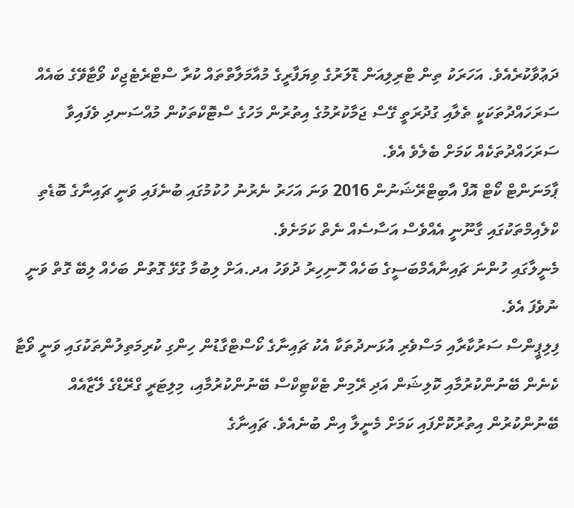ދަޢުވާކުރެއެވެ. އަހަރަކު ތިން ޓްރިލިއަން ޑޮލަރުގެ ވިޔަފާރީގެ މުއާމަލާތްތައް ކުރާ ސްޓްރެޓެޖިކް ވޯޓާވޭގެ ބައެއް ސަރަހައްދުތަކަކީ ތެލާއި ގުދުރަތީ ގޭސް ޖަމާކުރުމުގެ އިތުރުން މަހުގެ ސްޓޮކްތަކުން މުއްސަނދި ވެފައިވާ ސަރަހައްދުތަކެއް ކަމަށް ބެލެވެ އެވެ.
ޕާމަނަންޓް ކޯޓް އޮފް އާބިޓްރޭޝަނުން 2016 ވަނަ އަހަރު ނެރުނު ހުކުމުގައި ބުނެފައި ވަނީ ޗައިނާގެ ބޮޑެތި ކްލެއިމްތަކުގައި ގާނޫނީ އެއްވެސް އަސާސެއް ނެތް ކަމަށެވެ.
މެނީލާގައި ހުންނަ ޗައިނާއެމްބަސީގެ ބަހެއް ހޮނިހިރު ދުވަހު އދ.އަށް ލިބުމާ ގުޅޭ ގޮތުން ބަހެއް ލިބޭ ގޮތް ވަނީ ނުވެފަ އެވެ.
ފިލިޕީންސް ސަރުކާރާއި މަސްވެރި އުޅަނދުތަކާ އެކު ޗައިނާގެ ކޯސްޓްގާޑުން ހިންގި ކުރިމަތިލުންތަކުގައި ވަނީ ވޯޓާ ކެނެން ބޭނުންކުރުމާއި ކޮލިޝަން އަދި ރޭމިން ޓެކްޓިކްސް ބޭނުންކުރުމާއި، މިލިޓަރީ ގްރޭޑްގެ ލޭޒާއެއް ބޭނުންކުރުން އިތުރުކޮށްފައި ކަމަށް މެނީލާ އިން ބުނެއެވެ. ޗައިނާގެ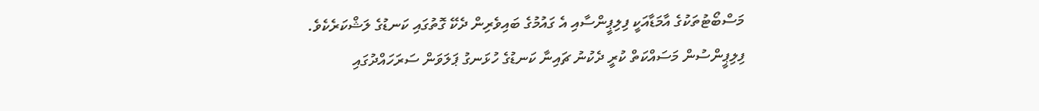މަސްބޯޓުތަކުގެ އާމަޑާއަކީ ފިލިޕީންސާއި އެ ގައުމުގެ ބައިވެރިން ދެކޭ ގޮތުގައި ކަނޑުގެ ލަޝްކަރެކެވެ.
ފިލިޕީންސުން މަސައްކަތް ކުރީ ދެކުނު ޗައިނާ ކަނޑުގެ ހުޅަނގު ޕަލަވަން ސަރަހައްދުގައި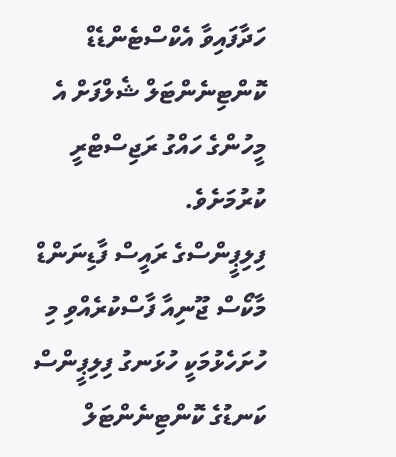ހަދާފައިވާ އެކްސްޓެންޑެޑް ކޮންޓިނެންޓަލް ޝެލްފަށް އެ މީހުންގެ ހައްގު ރަޖިސްޓްރީ ކުރުމަށެވެ.
ފިލިޕީންސްގެ ރައީސް ފާޑިނަންޑް މާކޯސް ޖޫނިއާ ފާސްކުރެއްވި މި ހުށަހެޅުމަކީ ހުޅަނގު ފިލިޕީންސް ކަނޑުގެ ކޮންޓިނެންޓަލް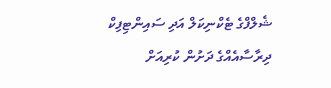ޝެލްފްގެ ޓެކްނިކަލް އަދި ސައިންޓިފިކް ދިރާސާއެއްގެ ދަށުން ކުރިއަށް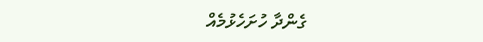ގެންދާ ހުށަހެޅުމެއް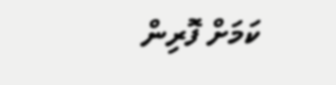ކަމަށް ފޮރިން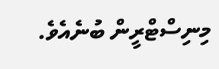މިނިސްޓްރީން ބުނެއެވެ.